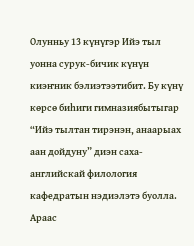Олунньу 13 күнүгэр Ийэ тыл уонна сурук-бичик күнүн киэҥник бэлиэтээтибит. Бу күнү көрсө биһиги гимназиябытыгар “Ийэ тылтан тирэнэн, анаарыах аан дойдуну” диэн саха-английскай филология кафедратын нэдиэлэтэ буолла. Араас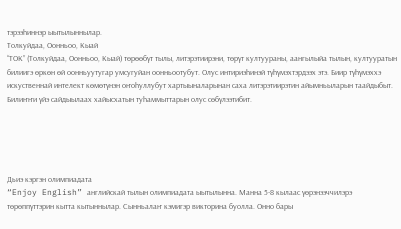тэрээһиннэр ыытылыннылар.
Толкуйдаа, Оонньоо, Кыай
“ТОК” (Толкуйдаа, Оонньоо, Кыай) төрөөбүт тылы, литэрэтиирэни, төрүт култуураны, аангылыйа тылын, култууратын билиигэ өркөн өй оонньуутугар умсугуйан оонньоотубут. Олус интириэһинэй түһүмэхтэрдээх этэ. Биир түһүмэххэ искуственнай интелект көмөтүнэн оҥоһуллубут хартыыналарынан саха литэрэтиирэтин айымньыларын таайдыбыт. Билиҥҥи үйэ сайдыылаах хайысхатын туһаммыттарын олус сөбүлээтибит.





Дьиэ кэргэн олимпиадата
“Enjoy English” английскай тылын олимпиадата ыытылынна. Манна 5-8 кылаас үөрэнээччилэрэ төрөппүттэрин кытта кытыннылар. Сынньалаҥ кэмигэр викторина буолла. Онно бары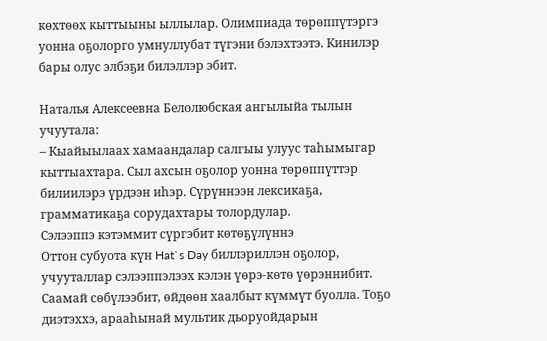көхтөөх кыттыыны ыллылар. Олимпиада төрөппүтэргэ уонна оҕолорго умнуллубат түгэни бэлэхтээтэ. Кинилэр бары олус элбэҕи билэллэр эбит.

Наталья Алексеевна Белолюбская ангылыйа тылын учуутала:
– Кыайыылаах хамаандалар салгыы улуус таһымыгар кыттыахтара. Сыл ахсын оҕолор уонна төрөппүттэр билиилэрэ үрдээн иһэр. Сүрүннээн лексикаҕа, грамматикаҕа сорудахтары толордулар.
Сэлээппэ кэтэммит сүргэбит көтөҕүлүннэ
Оттон субуота күн Hat`s Day биллэриллэн оҕолор, учууталлар сэлээппэлээх кэлэн үөрэ-көтө үөрэннибит. Саамай сөбүлээбит, өйдөөн хаалбыт күммүт буолла. Тоҕо диэтэххэ, арааһынай мультик дьоруойдарын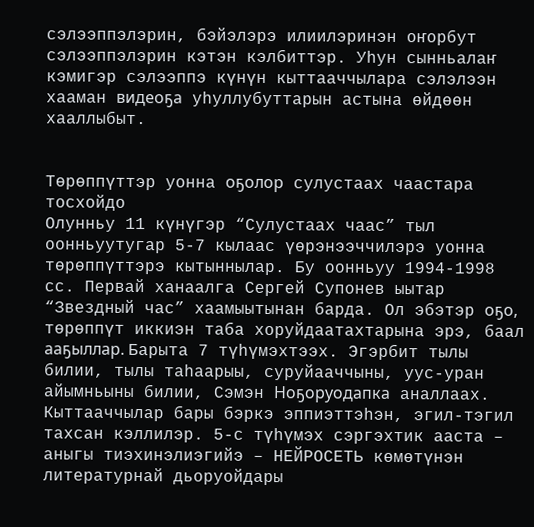сэлээппэлэрин, бэйэлэрэ илиилэринэн оҥорбут сэлээппэлэрин кэтэн кэлбиттэр. Уһун сынньалаҥ кэмигэр сэлээппэ күнүн кыттааччылара сэлэлээн хааман видеоҕа уһуллубуттарын астына өйдөөн хааллыбыт.


Төрөппүттэр уонна оҕолор сулустаах чаастара тосхойдо
Олунньу 11 күнүгэр “Сулустаах чаас” тыл оонньуутугар 5-7 кылаас үөрэнээччилэрэ уонна төрөппүттэрэ кытыннылар. Бу оонньуу 1994-1998 сс. Первай ханаалга Сергей Супонев ыытар “Звездный час” хаамыытынан барда. Ол эбэтэр оҕо, төрөппүт иккиэн таба хоруйдаатахтарына эрэ, баал ааҕыллар. Барыта 7 түһүмэхтээх. Эгэрбит тылы билии, тылы таһаарыы, суруйааччыны, уус-уран айымньыны билии, Сэмэн Ноҕоруодапка аналлаах. Кыттааччылар бары бэркэ эппиэттэһэн, эгил-тэгил тахсан кэллилэр. 5-с түһүмэх сэргэхтик ааста – аныгы тиэхинэлиэгийэ – НЕЙРОСЕТЬ көмөтүнэн литературнай дьоруойдары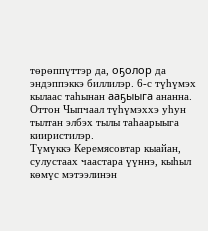төрөппүттэр да, оҕолор да эндэппэккэ биллилэр. 6-с түһүмэх кылаас таһынан ааҕыыга ананна. Оттон Чыпчаал түһүмэххэ уһун тылтан элбэх тылы таһаарыыга кииристилэр.
Түмүккэ Керемясовтар кыайан, сулустаах чаастара үүннэ, кыһыл көмүс мэтээлинэн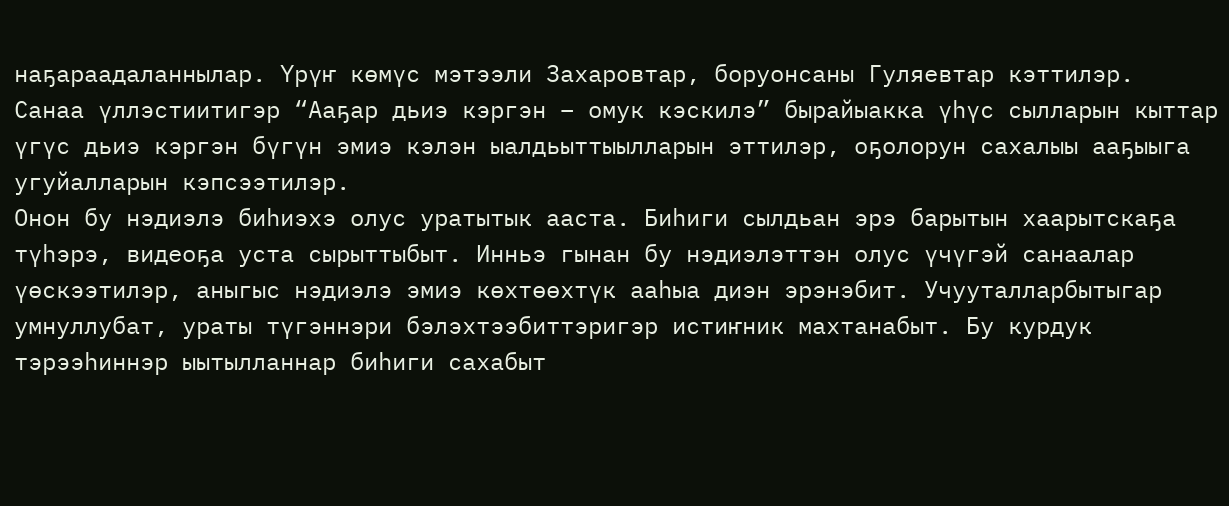наҕараадаланнылар. Үрүҥ көмүс мэтээли Захаровтар, боруонсаны Гуляевтар кэттилэр.
Санаа үллэстиитигэр “Ааҕар дьиэ кэргэн – омук кэскилэ” бырайыакка үһүс сылларын кыттар үгүс дьиэ кэргэн бүгүн эмиэ кэлэн ыалдьыттыылларын эттилэр, оҕолорун сахалыы ааҕыыга угуйалларын кэпсээтилэр.
Онон бу нэдиэлэ биһиэхэ олус уратытык ааста. Биһиги сылдьан эрэ барытын хаарытскаҕа түһэрэ, видеоҕа уста сырыттыбыт. Инньэ гынан бу нэдиэлэттэн олус үчүгэй санаалар үөскээтилэр, аныгыс нэдиэлэ эмиэ көхтөөхтүк ааһыа диэн эрэнэбит. Учууталларбытыгар умнуллубат, ураты түгэннэри бэлэхтээбиттэригэр истиҥник махтанабыт. Бу курдук тэрээһиннэр ыытылланнар биһиги сахабыт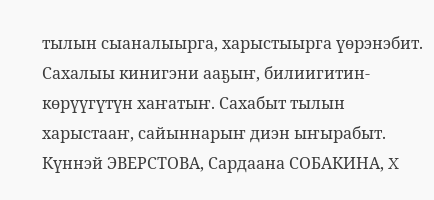тылын сыаналыырга, харыстыырга үөрэнэбит.
Сахалыы кинигэни ааҕыҥ, билиигитин-көрүүгүтүн хаҥатыҥ. Сахабыт тылын харыстааҥ, сайыннарыҥ диэн ыҥырабыт.
Күннэй ЭВЕРСТОВА, Сардаана СОБАКИНА, X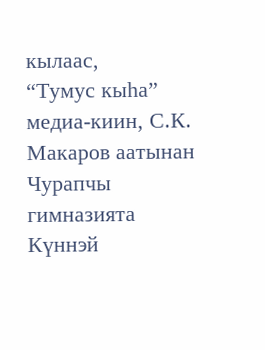кылаас,
“Тумус кыһа” медиа-киин, С.К. Макаров аатынан Чурапчы гимназията
Күннэй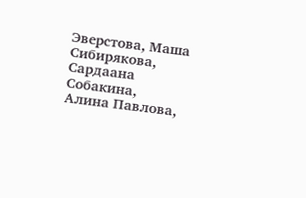Эверстова, Маша Сибирякова, Сардаана Собакина,
Алина Павлова,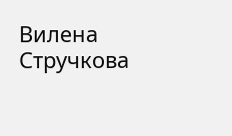Вилена Стручкова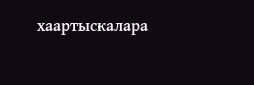хаартыскалара